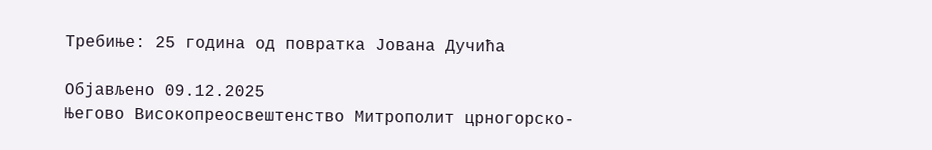Требиње: 25 година од повратка Јована Дучића

Објављено 09.12.2025
Његово Високопреосвештенство Митрополит црногорско-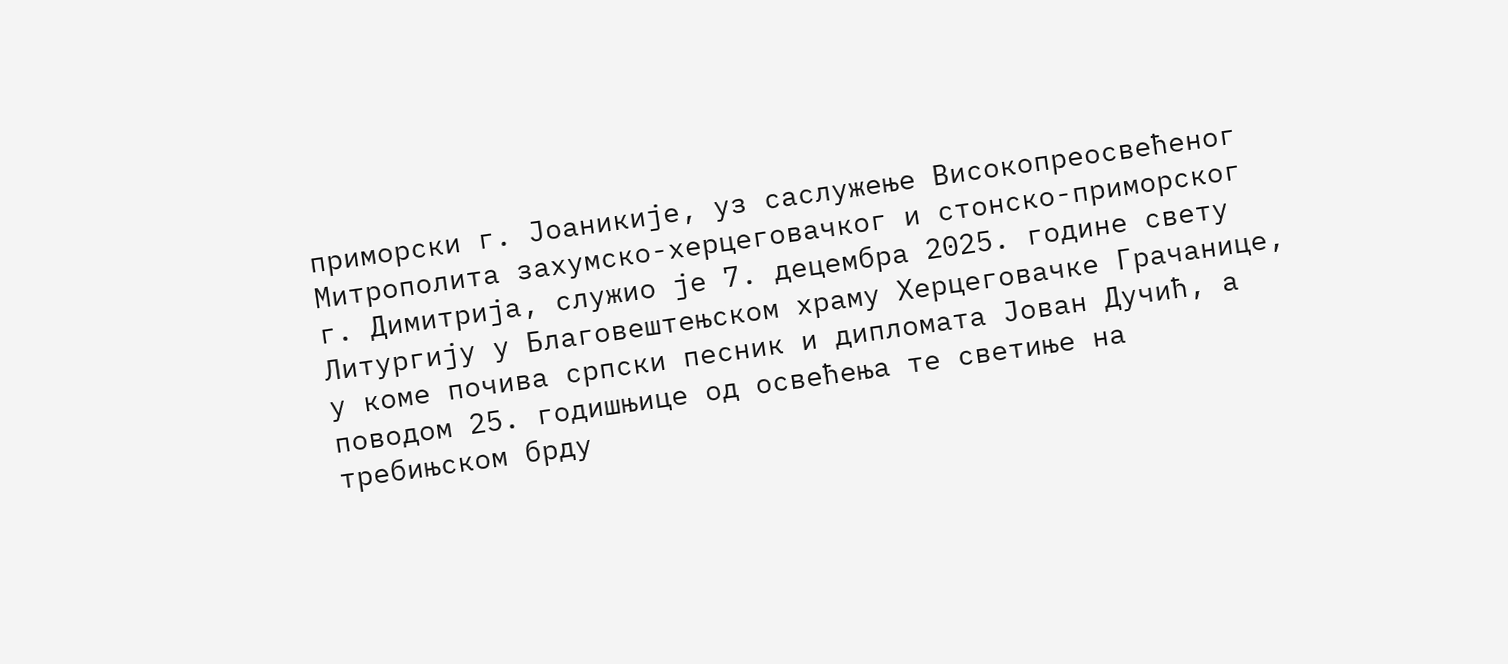приморски г. Јоаникије, уз саслужење Високопреосвећеног Митрополита захумско-херцеговачког и стонско-приморског г. Димитрија, служио је 7. децембра 2025. године свету Литургију у Благовештењском храму Херцеговачке Грачанице, у коме почива српски песник и дипломата Јован Дучић, а поводом 25. годишњице од освећења те светиње на требињском брду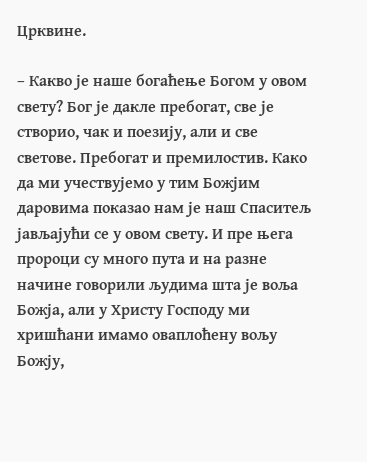Црквине.

– Какво је наше богаћење Богом у овом свету? Бог је дакле пребогат, све је створио, чак и поезију, али и све светове. Пребогат и премилостив. Како да ми учествујемо у тим Божјим даровима показао нам је наш Спаситељ јављајући се у овом свету. И пре њега пророци су много пута и на разне начине говорили људима шта је воља Божја, али у Христу Господу ми хришћани имамо оваплоћену вољу Божју,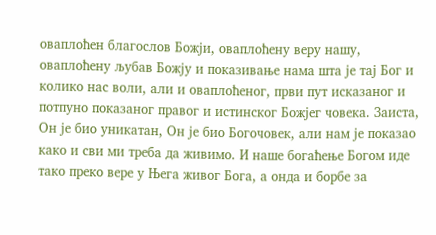оваплоћен благослов Божји, оваплоћену веру нашу, оваплоћену љубав Божју и показивање нама шта је тај Бог и колико нас воли, али и оваплоћеног, први пут исказаног и потпуно показаног правог и истинског Божјег човека. Заиста, Он је био уникатан, Он је био Богочовек, али нам је показао како и сви ми треба да живимо. И наше богаћење Богом иде тако преко вере у Њега живог Бога, а онда и борбе за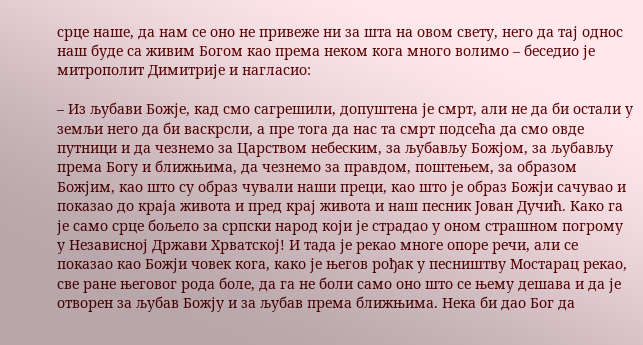срце наше, да нам се оно не привеже ни за шта на овом свету, него да тај однос наш буде са живим Богом као према неком кога много волимо – беседио је митрополит Димитрије и нагласио:

– Из љубави Божје, кад смо сагрешили, допуштена је смрт, али не да би остали у земљи него да би васкрсли, а пре тога да нас та смрт подсећа да смо овде путници и да чезнемо за Царством небеским, за љубављу Божјом, за љубављу према Богу и ближњима, да чезнемо за правдом, поштењем, за образом Божјим, као што су образ чували наши преци, као што је образ Божји сачувао и показао до краја живота и пред крај живота и наш песник Јован Дучић. Како га је само срце бољело за српски народ који је страдао у оном страшном погрому у Независној Држави Хрватској! И тада је рекао многе опоре речи, али се показао као Божји човек кога, како је његов рођак у песништву Мостарац рекао, све ране његовог рода боле, да га не боли само оно што се њему дешава и да је отворен за љубав Божју и за љубав према ближњима. Нека би дао Бог да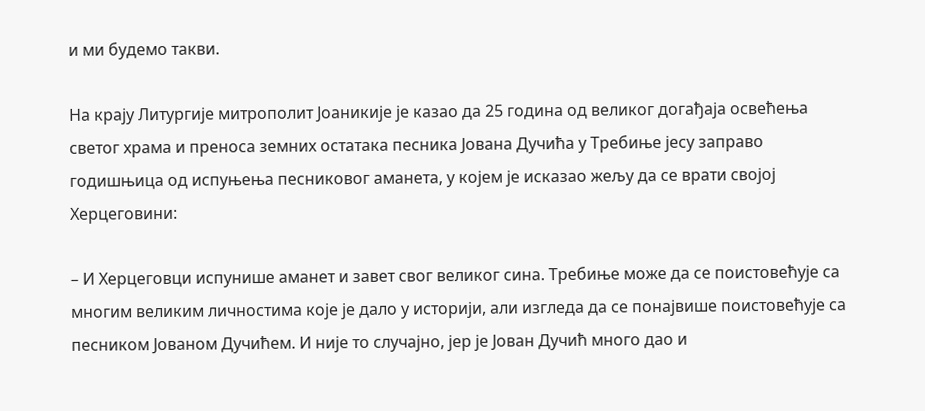и ми будемо такви.

На крају Литургије митрополит Јоаникије је казао да 25 година од великог догађаја освећења светог храма и преноса земних остатака песника Јована Дучића у Требиње јесу заправо годишњица од испуњења песниковог аманета, у којем је исказао жељу да се врати својој Херцеговини:

– И Херцеговци испунише аманет и завет свог великог сина. Требиње може да се поистовећује са многим великим личностима које је дало у историји, али изгледа да се понајвише поистовећује са песником Јованом Дучићем. И није то случајно, јер је Јован Дучић много дао и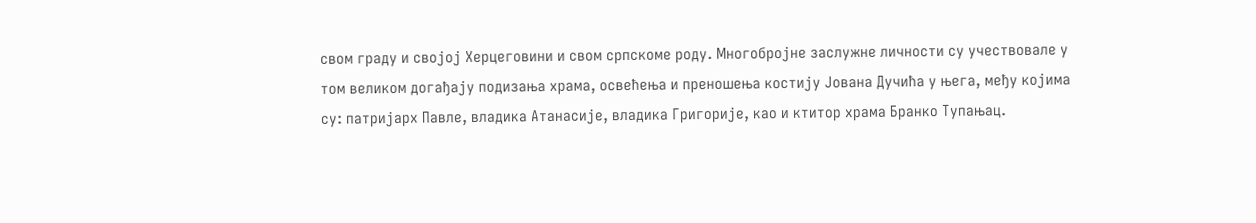свом граду и својој Херцеговини и свом српскоме роду. Многобројне заслужне личности су учествовале у том великом догађају подизања храма, освећења и преношења костију Јована Дучића у њега, међу којима су: патријарх Павле, владика Атанасије, владика Григорије, као и ктитор храма Бранко Тупањац.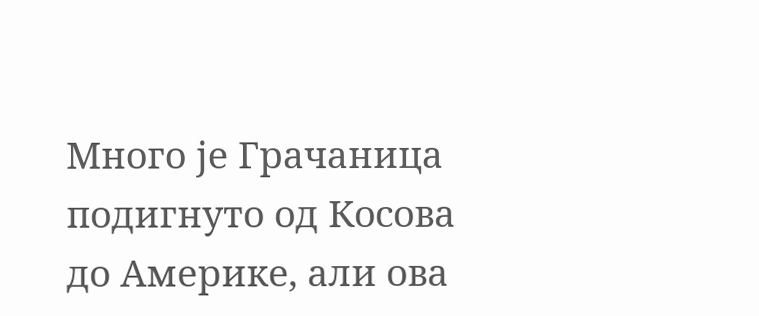Много је Грачаница подигнуто од Косова до Америке, али ова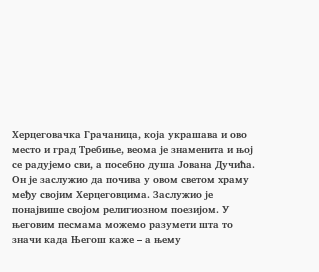Херцеговачка Грачаница, која украшава и ово место и град Требиње, веома је знаменита и њој се радујемо сви, а посебно душа Јована Дучића. Он је заслужио да почива у овом светом храму међу својим Херцеговцима. Заслужио је понајвише својом религиозном поезијом. У његовим песмама можемо разумети шта то значи када Његош каже – а њему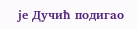је Дучић подигао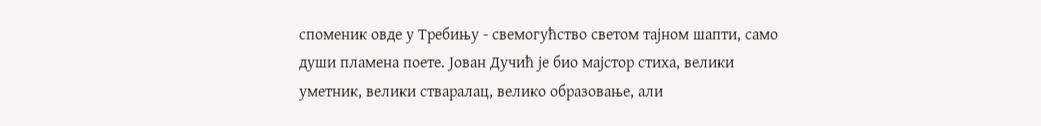споменик овде у Требињу - свемогућство светом тајном шапти, само души пламена поете. Јован Дучић је био мајстор стиха, велики уметник, велики стваралац, велико образовање, али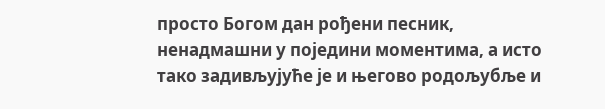просто Богом дан рођени песник, ненадмашни у поједини моментима, а исто тако задивљујуће је и његово родољубље и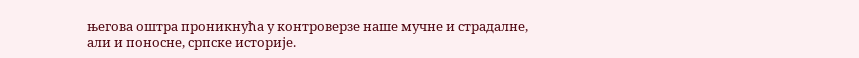његова оштра проникнућа у контроверзе наше мучне и страдалне, али и поносне, српске историје.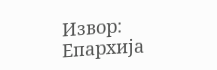Извор: Епархија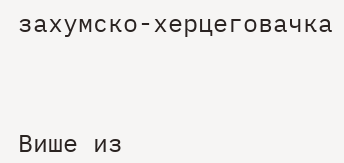захумско-херцеговачка



Више из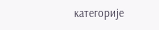категорије